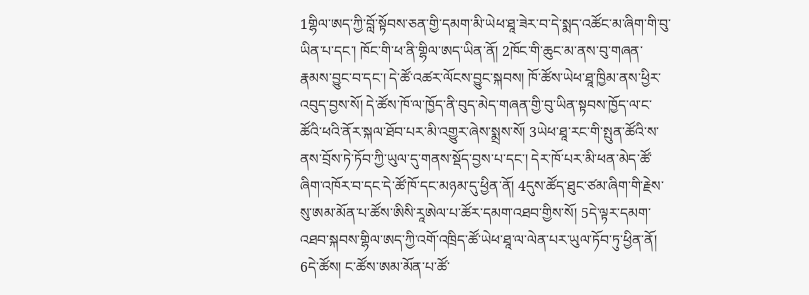1གྷིལ་ཨད་ཀྱི་བློ་སྟོབས་ཅན་གྱི་དམག་མི་ཡེཕ་ཐཱ་ཟེར་བ་དེ་སྨད་འཚོང་མ་ཞིག་གི་བུ་ཡིན་པ་དང་། ཁོང་གི་ཕ་ནི་གྷིལ་ཨད་ཡིན་ནོ། 2ཁོང་གི་ཆུང་མ་ནས་བུ་གཞན་རྣམས་བྱུང་བ་དང་། དེ་ཚོ་འཚར་ལོངས་བྱུང་སྐབས། ཁོ་ཚོས་ཡེཕ་ཐཱ་ཁྱིམ་ནས་ཕྱིར་འབུད་བྱས་སོ། དེ་ཚོས་ཁོ་ལ་ཁྱོད་ནི་བུད་མེད་གཞན་གྱི་བུ་ཡིན་སྟབས་ཁྱོད་ལ་ང་ཚོའི་ཕའི་ནོར་སྐལ་ཐོབ་པར་མི་འགྱུར་ཞེས་སྨྲས་སོ། 3ཡེཕ་ཐཱ་རང་གི་སྤུན་ཚོའི་ས་ནས་བྲོས་ཏེ་ཏོབ་ཀྱི་ཡུལ་དུ་གནས་སྡོད་བྱས་པ་དང་། དེར་ཁོ་པར་མི་ཕན་མེད་ཚོ་ཞིག་འཁོར་བ་དང་དེ་ཚོ་ཁོ་དང་མཉམ་དུ་ཕྱིན་ནོ། 4དུས་ཚོད་ཐུང་ཙམ་ཞིག་གི་རྗེས་སུ་ཨམ་མོན་པ་ཚོས་ཨིསི་རཱཨེལ་པ་ཚོར་དམག་འཐབ་གྱིས་སོ། 5དེ་ལྟར་དམག་འཐབ་སྐབས་གྷིལ་ཨད་ཀྱི་འགོ་འཁྲིད་ཚོ་ཡེཕ་ཐཱ་ལ་ལེན་པར་ཡུལ་ཏོབ་ཏུ་ཕྱིན་ནོ། 6དེ་ཚོས། ང་ཚོས་ཨམ་མོན་པ་ཚོ་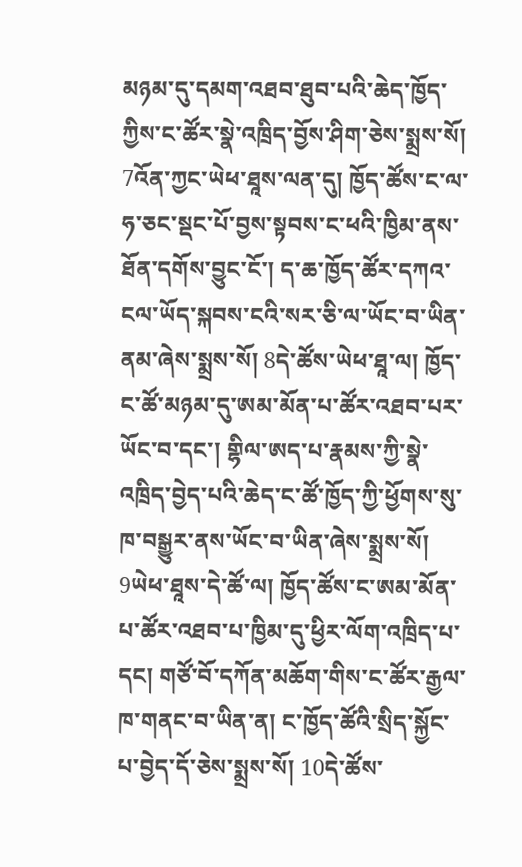མཉམ་དུ་དམག་འཐབ་ཐུབ་པའི་ཆེད་ཁྱོད་ཀྱིས་ང་ཚོར་སྣེ་འཁྲིད་བྱོས་ཤིག་ཅེས་སྨྲས་སོ། 7འོན་ཀྱང་ཡེཕ་ཐཱས་ལན་དུ། ཁྱོད་ཚོས་ང་ལ་ཧ་ཅང་སྡང་པོ་བྱས་སྟབས་ང་ཕའི་ཁྱིམ་ནས་ཐོན་དགོས་བྱུང་ངོ་། ད་ཆ་ཁྱོད་ཚོར་དཀའ་ངལ་ཡོད་སྐབས་ངའི་སར་ཅི་ལ་ཡོང་བ་ཡིན་ནམ་ཞེས་སྨྲས་སོ། 8དེ་ཚོས་ཡེཕ་ཐཱ་ལ། ཁྱོད་ང་ཚོ་མཉམ་དུ་ཨམ་མོན་པ་ཚོར་འཐབ་པར་ཡོང་བ་དང་། གྷིལ་ཨད་པ་རྣམས་ཀྱི་སྣེ་འཁྲིད་བྱེད་པའི་ཆེད་ང་ཚོ་ཁྱོད་ཀྱི་ཕྱོགས་སུ་ཁ་བསྒྱུར་ནས་ཡོང་བ་ཡིན་ཞེས་སྨྲས་སོ། 9ཡེཕ་ཐཱས་དེ་ཚོ་ལ། ཁྱོད་ཚོས་ང་ཨམ་མོན་པ་ཚོར་འཐབ་པ་ཁྱིམ་དུ་ཕྱིར་ལོག་འཁྲིད་པ་དང། གཙོ་བོ་དཀོན་མཆོག་གིས་ང་ཚོར་རྒྱལ་ཁ་གནང་བ་ཡིན་ན། ང་ཁྱོད་ཚོའི་སྲིད་སྐྱོང་པ་བྱེད་དོ་ཅེས་སྨྲས་སོ། 10དེ་ཚོས་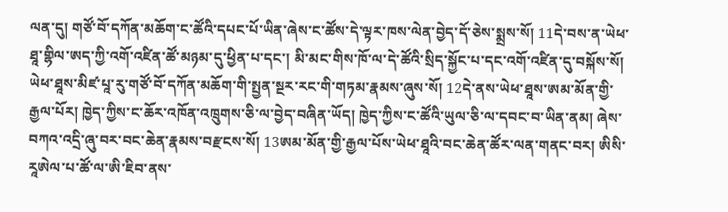ལན་དུ། གཙོ་བོ་དཀོན་མཆོག་ང་ཚོའི་དཔང་པོ་ཡིན་ཞེས་ང་ཚོས་དེ་ལྟར་ཁས་ལེན་བྱེད་དོ་ཅེས་སྨྲས་སོ། 11དེ་བས་ན་ཡེཕ་ཐཱ་གྷིལ་ཨད་ཀྱི་འགོ་འཛིན་ཚོ་མཉམ་དུ་ཕྱིན་པ་དང་། མི་མང་གིས་ཁོ་ལ་དེ་ཚོའི་སྲིད་སྐྱོང་པ་དང་འགོ་འཛིན་དུ་བསྐོས་སོ། ཡེཕ་ཐཱས་མིཛ་པཱ་རུ་གཙོ་བོ་དཀོན་མཆོག་གི་སྤྱན་སྔར་རང་གི་གཏམ་རྣམས་ཞུས་སོ། 12དེ་ནས་ཡེཕ་ཐཱས་ཨམ་མོན་གྱི་རྒྱལ་པོར། ཁྱེད་ཀྱིས་ང་ཆོར་འཁོན་འཁྲུགས་ཅི་ལ་བྱེད་བཞིན་ཡོད། ཁྱེད་ཀྱིས་ང་ཚོའི་ཡུལ་ཅི་ལ་དབང་བ་ཡིན་ནམ། ཞེས་བཀའ་འདྲི་ཞུ་བར་བང་ཆེན་རྣམས་བརྫངས་སོ། 13ཨམ་མོན་གྱི་རྒྱལ་པོས་ཡེཕ་ཐཱའི་བང་ཆེན་ཚོར་ལན་གནང་བར། ཨིསི་རཱཨེལ་པ་ཚོ་ལ་ཨི་ཇིབ་ནས་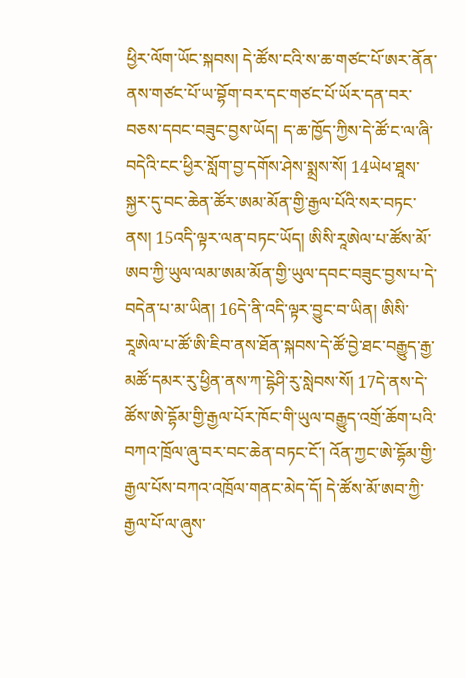ཕྱིར་ལོག་ཡོང་སྐབས། དེ་ཚོས་ངའི་ས་ཆ་གཙང་པོ་ཨར་ནོན་ནས་གཙང་པོ་ཡ་བྷོག་བར་དང་གཙང་པོ་ཡོར་དན་བར་བཅས་དབང་བཟུང་བྱས་ཡོད། ད་ཆ་ཁྱོད་ཀྱིས་དེ་ཚོ་ང་ལ་ཞི་བདེའི་ངང་ཕྱིར་སློག་བྱ་དགོས་ཤེས་སྨྲས་སོ། 14ཡེཕ་ཐཱས་སྐྱར་དུ་བང་ཆེན་ཚོར་ཨམ་མོན་གྱི་རྒྱལ་པོའི་སར་བཏང་ནས། 15འདི་ལྟར་ལན་བཏང་ཡོད། ཨིསི་རཱཨེལ་པ་ཚོས་མོ་ཨབ་ཀྱི་ཡུལ་ལམ་ཨམ་མོན་གྱི་ཡུལ་དབང་བཟུང་བྱས་པ་དེ་བདེན་པ་མ་ཡིན། 16དེ་ནི་འདི་ལྟར་བྱུང་བ་ཡིན། ཨིསི་རཱཨེལ་པ་ཚོ་ཨི་ཇིབ་ནས་ཐོན་སྐབས་དེ་ཚོ་བྱེ་ཐང་བརྒྱུད་རྒྱ་མཚོ་དམར་རུ་ཕྱིན་ནས་ཀ་དྷེཤི་རུ་སླེབས་སོ། 17དེ་ནས་དེ་ཚོས་ཨེ་དྷོམ་གྱི་རྒྱལ་པོར་ཁོང་གི་ཡུལ་བརྒྱུད་འགྲོ་ཆོག་པའི་བཀའ་ཁྲོལ་ཞུ་བར་བང་ཆེན་བཏང་ངོ་། འོན་ཀྱང་ཨེ་དྷོམ་གྱི་རྒྱལ་པོས་བཀའ་འཁྲོལ་གནང་མེད་དོ། དེ་ཚོས་མོ་ཨབ་ཀྱི་རྒྱལ་པོ་ལ་ཞུས་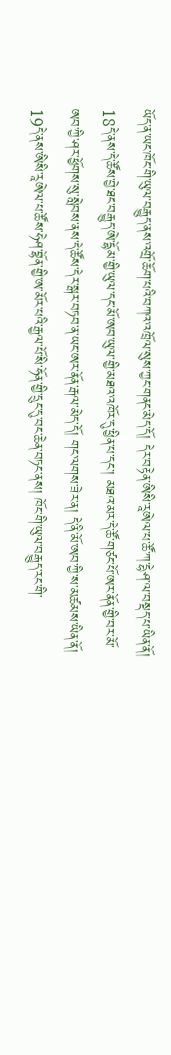ཡོད་ན་ཡང་ཁོང་གི་ཡུལ་བརྒྱུད་ནས་འགྲོ་ཆོག་པའི་བཀའ་འཁྲོལ་སུས་ཀྱང་གནང་མེད་དོ། དེར་བརྟེན་ཨིསི་རཱཨེལ་པ་ཚོ་ཀ་དྷེཤ་ལ་བསྡད་པ་ཡིན་ནོ། 18དེ་ནས་དེ་ཚོས་བྱེ་ཐང་བརྒྱུད་ཨེ་དྷོམ་གྱི་ཡུལ་དང་མོ་ཨབ་ཡུལ་གྱི་མཐའ་འཁོར་དུ་ཕྱིན་པ་དང་། མཐའ་མར་དེ་ཚོ་གཙང་པོ་ཨར་ནོན་གྱི་བར་མོ་ཨབ་ཀྱི་ཤར་ཕྱོགས་སུ་སླེབས་ནས་དེ་ཚོས་དེར་སྒར་བཏབ་ན་ཡང་ཨར་ནོན་རྒལ་མེད་དོ། གང་ལགས་ཟེར་ན། དེ་ནི་མོ་ཨབ་ཀྱི་ས་མཚམས་ཡིན་ནོ། 19དེ་ནས་ཨིསི་རཱཨེལ་པ་ཚོས་ཧེཤ་བྷོན་གྱི་ཨ་མོར་པའི་རྒྱལ་པོ་སི་ཧོན་གྱི་དྲུང་དུ་བང་ཆེན་བཏང་ནས། ཁོང་གི་ཡུལ་བརྒྱུད་རང་གི་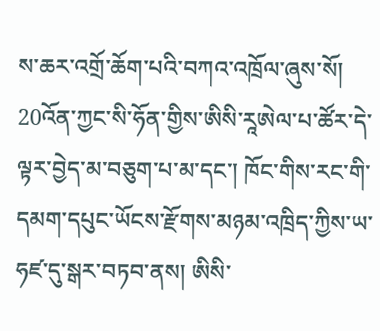ས་ཆར་འགྲོ་ཆོག་པའི་བཀའ་འཁྲོལ་ཞུས་སོ། 20འོན་ཀྱང་སི་ཧོན་གྱིས་ཨིསི་རཱཨེལ་པ་ཚོར་དེ་ལྟར་བྱེད་མ་བཅུག་པ་མ་དང་། ཁོང་གིས་རང་གི་དམག་དཔུང་ཡོངས་རྫོགས་མཉམ་འཁྲིད་ཀྱིས་ཡ་ཧཛ་དུ་སྒར་བཏབ་ནས། ཨིསི་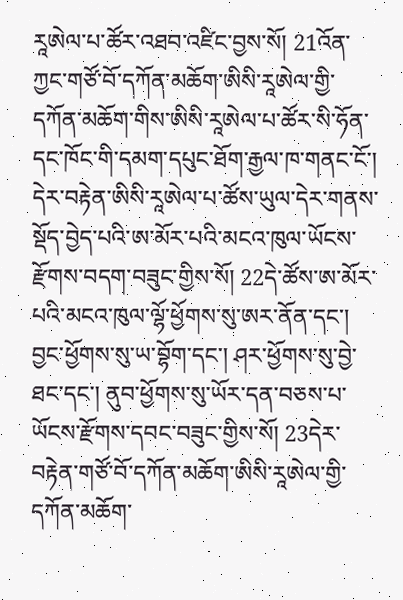རཱཨེལ་པ་ཚོར་འཐབ་འཛིང་བྱས་སོ། 21འོན་ཀྱང་གཙོ་བོ་དཀོན་མཆོག་ཨིསི་རཱཨེལ་གྱི་དཀོན་མཆོག་གིས་ཨིསི་རཱཨེལ་པ་ཚོར་སི་ཧོན་དང་ཁོང་གི་དམག་དཔུང་ཐོག་རྒྱལ་ཁ་གནང་ངོ་། དེར་བརྟེན་ཨིསི་རཱཨེལ་པ་ཚོས་ཡུལ་དེར་གནས་སྡོད་བྱེད་པའི་ཨ་མོར་པའི་མངའ་ཁུལ་ཡོངས་རྫོགས་བདག་བཟུང་གྱིས་སོ། 22དེ་ཚོས་ཨ་མོར་པའི་མངའ་ཁུལ་ལྷོ་ཕྱོགས་སུ་ཨར་ནོན་དང་། བྱང་ཕྱོགས་སུ་ཡ་བྷོག་དང་། ཤར་ཕྱོགས་སུ་བྱེ་ཐང་དང་། ནུབ་ཕྱོགས་སུ་ཡོར་དན་བཅས་པ་ཡོངས་རྫོགས་དབང་བཟུང་གྱིས་སོ། 23དེར་བརྟེན་གཙོ་བོ་དཀོན་མཆོག་ཨིསི་རཱཨེལ་གྱི་དཀོན་མཆོག་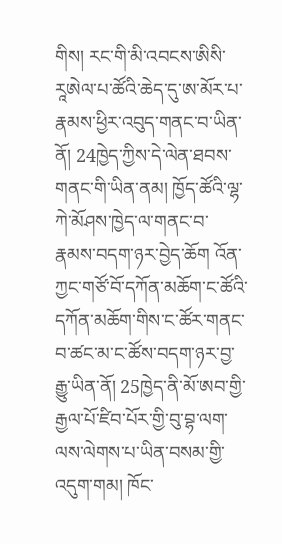གིས། རང་གི་མི་འབངས་ཨིསི་རཱཨེལ་པ་ཚོའི་ཆེད་དུ་ཨ་མོར་པ་རྣམས་ཕྱིར་འབུད་གནང་བ་ཡིན་ནོ། 24ཁྱེད་ཀྱིས་དེ་ལེན་ཐབས་གནང་གི་ཡིན་ནམ། ཁྱོད་ཚོའི་ལྷ་ཀེ་མོཤས་ཁྱེད་ལ་གནང་བ་རྣམས་བདག་ཉར་བྱེད་ཆོག འོན་ཀྱང་གཙོ་བོ་དཀོན་མཆོག་ང་ཚོའི་དཀོན་མཆོག་གིས་ང་ཚོར་གནང་བ་ཚང་མ་ང་ཚོས་བདག་ཉར་བྱ་རྒྱུ་ཡིན་ནོ། 25ཁྱེད་ནི་མོ་ཨབ་གྱི་རྒྱལ་པོ་ཛིབ་པོར་གྱི་བུ་བྷ་ལག་ལས་ལེགས་པ་ཡིན་བསམ་གྱི་འདུག་གམ། ཁོང་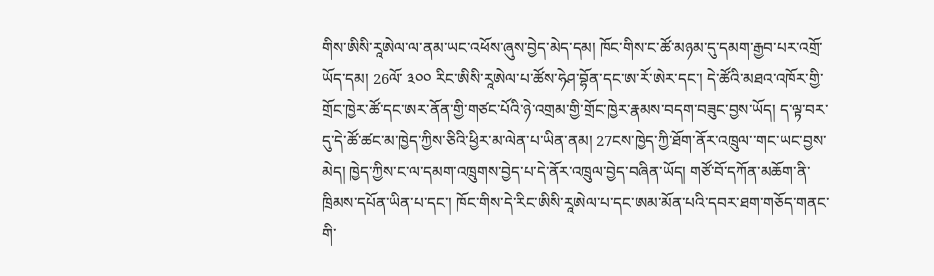གིས་ཨིསི་རཱཨེལ་ལ་ནམ་ཡང་འཕོས་ཞུས་བྱེད་མེད་དམ། ཁོང་གིས་ང་ཚོ་མཉམ་དུ་དམག་རྒྱབ་པར་འགྲོ་ཡོད་དམ། 26ལོ་ ༣༠༠ རིང་ཨིསི་རཱཨེལ་པ་ཚོས་ཧེཤ་བྷོན་དང་ཨ་རོ་ཨེར་དང་། དེ་ཚོའི་མཐའ་འཁོར་གྱི་གྲོང་ཁྱེར་ཚོ་དང་ཨར་ནོན་གྱི་གཙང་པོའི་ཉེ་འགྲམ་གྱི་གྲོང་ཁྱེར་རྣམས་བདག་བཟུང་བྱས་ཡོད། ད་ལྟ་བར་དུ་དེ་ཚོ་ཚང་མ་ཁྱེད་ཀྱིས་ཅིའི་ཕྱིར་མ་ལེན་པ་ཡིན་ནམ། 27ངས་ཁྱེད་ཀྱི་ཐོག་ནོར་འཁྲུལ་་གང་ཡང་བྱས་མེད། ཁྱེད་ཀྱིས་ང་ལ་དམག་འཁྲུགས་བྱེད་པ་དེ་ནོར་འཁྲུལ་བྱེད་བཞིན་ཡོད། གཙོ་བོ་དཀོན་མཆོག་ནི་ཁྲིམས་དཔོན་ཡིན་པ་དང་། ཁོང་གིས་དེ་རིང་ཨིསི་རཱཨེལ་པ་དང་ཨམ་མོན་པའི་དབར་ཐག་གཅོད་གནང་གི་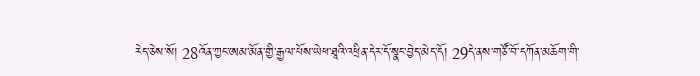རེད་ཅེས་སོ། 28འོན་ཀྱང་ཨམ་མོན་གྱི་རྒྱལ་པོས་ཡེཕ་ཐཱའི་འཕྲིན་དེར་དོ་སྣང་བྱེད་མེད་དོ། 29དེ་ནས་གཙོ་བོ་དཀོན་མཆོག་གི་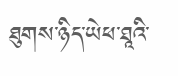ཐུགས་ཉིད་ཡེཕ་ཐཱའི་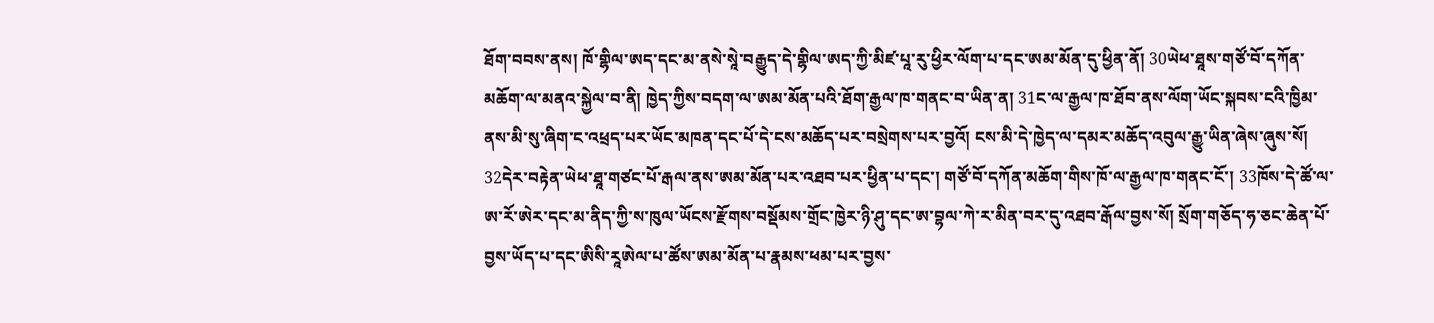ཐོག་བབས་ནས། ཁོ་གྷིལ་ཨད་དང་མ་ནསེ་སཱེ་བརྒྱུད་དེ་གྷིལ་ཨད་ཀྱི་མིཛ་པཱ་རུ་ཕྱིར་ལོག་པ་དང་ཨམ་མོན་དུ་ཕྱིན་ནོ། 30ཡེཕ་ཐཱས་གཙོ་བོ་དཀོན་མཆོག་ལ་མནའ་སྐྱེལ་བ་ནི། ཁྱེད་ཀྱིས་བདག་ལ་ཨམ་མོན་པའི་ཐོག་རྒྱལ་ཁ་གནང་བ་ཡིན་ན། 31ང་ལ་རྒྱལ་ཁ་ཐོབ་ནས་ལོག་ཡོང་སྐབས་ངའི་ཁྱིམ་ནས་མི་སུ་ཞིག་ང་འཕྲད་པར་ཡོང་མཁན་དང་པོ་དེ་ངས་མཆོད་པར་བསྲེགས་པར་བྱའོ། ངས་མི་དེ་ཁྱེད་ལ་དམར་མཆོད་འབུལ་རྒྱུ་ཡིན་ཞེས་ཞུས་སོ། 32དེར་བརྟེན་ཡེཕ་ཐཱ་གཙང་པོ་རྒལ་ནས་ཨམ་མོན་པར་འཐབ་པར་ཕྱིན་པ་དང་། གཙོ་བོ་དཀོན་མཆོག་གིས་ཁོ་ལ་རྒྱལ་ཁ་གནང་ངོ་། 33ཁོས་དེ་ཚོ་ལ་ཨ་རོ་ཨེར་དང་མ་ནིད་ཀྱི་ས་ཁུལ་ཡོངས་རྫོགས་བསྡོམས་གྲོང་ཁྱེར་ཉི་ཤུ་དང་ཨ་བྷལ་ཀེ་ར་མིན་བར་དུ་འཐབ་རྒོལ་བྱས་སོ། སྲོག་གཅོད་ཧ་ཅང་ཆེན་པོ་བྱས་ཡོད་པ་དང་ཨིསི་རཱཨེལ་པ་ཚོས་ཨམ་མོན་པ་རྣམས་ཕམ་པར་བྱས་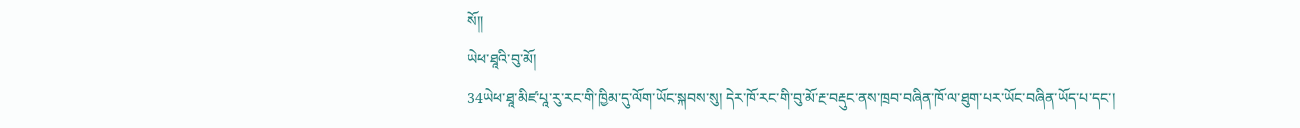སོ༎
ཡེཕ་ཐཱའི་བུ་མོ།
34ཡེཕ་ཐཱ་མིཛ་པཱ་རུ་རང་གི་ཁྱིམ་དུ་ལོག་ཡོང་སྐབས་སུ། དེར་ཁོ་རང་གི་བུ་མོ་རྔ་བརྡུང་ནས་ཁྲབ་བཞིན་ཁོ་ལ་ཐུག་པར་ཡོང་བཞིན་ཡོད་པ་དང་།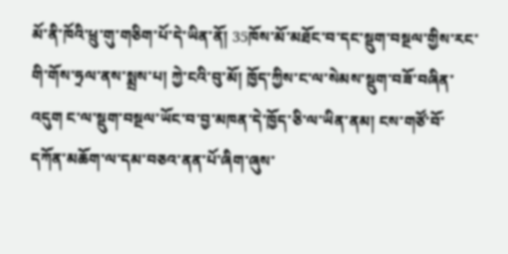མོ་ནི་ཁོའི་ཕྲུ་གུ་གཅིག་པོ་དེ་ཡིན་ནོ། 35ཁོས་མོ་མཐོང་བ་དང་སྡུག་བསྔལ་གྱིས་རང་གི་གོས་ཧྲལ་ནས་སྨྲས་པ། ཀྱེ་ངའི་བུ་མོ། ཁྱོད་ཀྱིས་ང་ལ་སེམས་སྡུག་བཟོ་བཞིན་འདུག ང་ལ་སྡུག་བསྔལ་ཡོང་བ་བྱ་མཁན་དེ་ཁྱོད་ཅི་ལ་ཡིན་ནམ། ངས་གཙོ་བོ་དཀོན་མཆོག་ལ་དམ་བཅའ་ནན་པོ་ཞིག་ཞུས་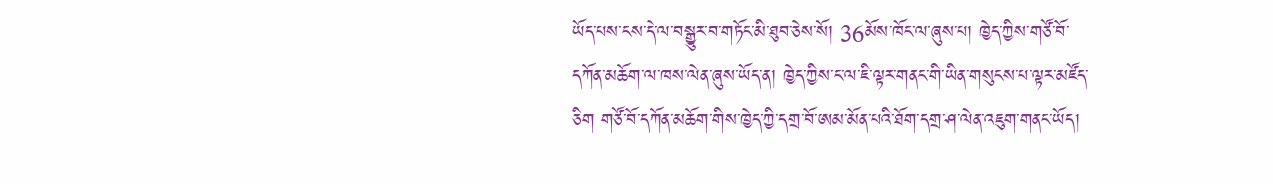ཡོད་པས་ངས་དེ་ལ་བསྒྱུར་བ་གཏོང་མི་ཐུབ་ཅེས་སོ། 36མོས་ཁོང་ལ་ཞུས་པ། ཁྱེད་ཀྱིས་གཙོ་བོ་དཀོན་མཆོག་ལ་ཁས་ལེན་ཞུས་ཡོད་ན། ཁྱེད་ཀྱིས་ང་ལ་ཇི་ལྟར་གནང་གི་ཡིན་གསུངས་པ་ལྟར་མཛོད་ཅིག གཙོ་བོ་དཀོན་མཆོག་གིས་ཁྱེད་ཀྱི་དགྲ་བོ་ཨམ་མོན་པའི་ཐོག་དགྲ་ཤ་ལེན་འཇུག་གནང་ཡོད།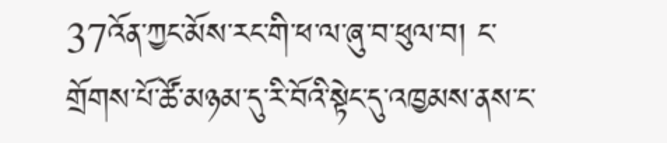37འོན་ཀྱང་མོས་རང་གི་ཕ་ལ་ཞུ་བ་ཕུལ་བ། ང་གྲོགས་པོ་ཚོ་མཉམ་དུ་རི་བོའི་སྟེང་དུ་འཁྱམས་ནས་ང་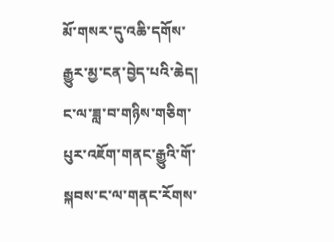མོ་གསར་དུ་འཆི་དགོས་རྒྱུར་མྱ་ངན་བྱེད་པའི་ཆེད། ང་ལ་ཟླ་བ་གཉིས་གཅིག་པུར་འཇོག་གནང་རྒྱུའི་གོ་སྐབས་ང་ལ་གནང་རོགས་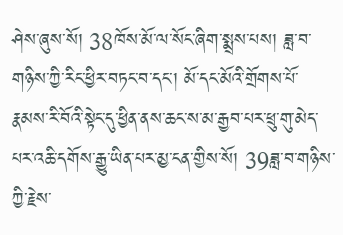ཤེས་ཞུས་སོ། 38ཁོས་མོ་ལ་སོང་ཞིག་སྨྲས་པས། ཟླ་བ་གཉིས་ཀྱི་རིང་ཕྱིར་བཏང་བ་དང་། མོ་དང་མོའི་གྲོགས་པོ་རྣམས་རི་བོའི་སྟེང་དུ་ཕྱིན་ནས་ཆང་ས་མ་རྒྱབ་པར་ཕྲུ་གུ་མེད་པར་འཆི་དགོས་རྒྱུ་ཡིན་པར་མྱ་ངན་གྱིས་སོ། 39ཟླ་བ་གཉིས་ཀྱི་རྗེས་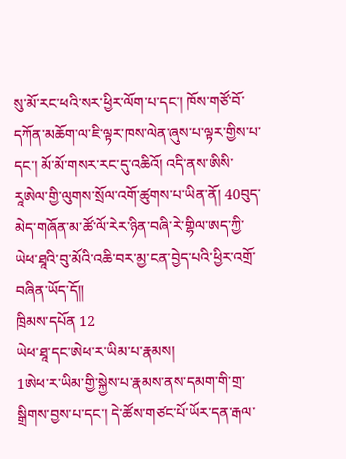སུ་མོ་རང་ཕའི་སར་ཕྱིར་ལོག་པ་དང་། ཁོས་གཙོ་བོ་དཀོན་མཆོག་ལ་ཇི་ལྟར་ཁས་ལེན་ཞུས་པ་ལྟར་གྱིས་པ་དང་། མོ་མོ་གསར་རང་དུ་འཆིའོ། འདི་ནས་ཨིསི་རཱཨེལ་གྱི་ལུགས་སྲོལ་འགོ་ཚུགས་པ་ཡིན་ནོ། 40བུད་མེད་གཞོན་མ་ཚོ་ལོ་རེར་ཉིན་བཞི་རེ་གྷིལ་ཨད་ཀྱི་ཡེཕ་ཐཱའི་བུ་མོའི་འཆི་བར་མྱ་ངན་བྱེད་པའི་ཕྱིར་འགྲོ་བཞིན་ཡོད་དོ༎
ཁྲིམས་དཔོན 12
ཡེཕ་ཐཱ་དང་ཨེཕ་ར་ཡིམ་པ་རྣམས།
1ཨེཕ་ར་ཡིམ་གྱི་སྐྱེས་པ་རྣམས་ནས་དམག་གི་གྲ་སྒྲིགས་བྱས་པ་དང་། དེ་ཚོས་གཙང་པོ་ཡོར་དན་རྒལ་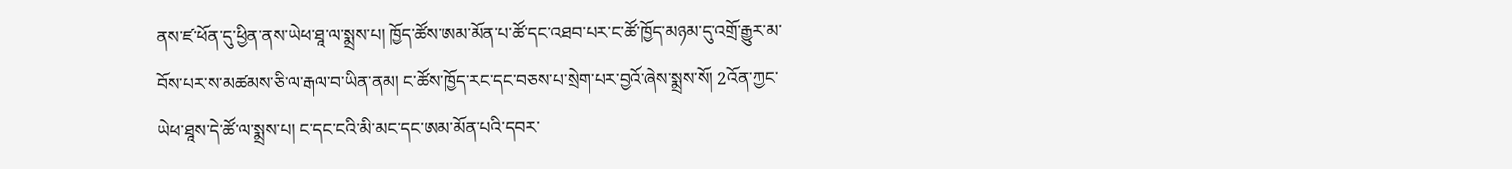ནས་ཛ་ཕོན་དུ་ཕྱིན་ནས་ཡེཕ་ཐཱ་ལ་སྨྲས་པ། ཁྱོད་ཚོས་ཨམ་མོན་པ་ཚོ་དང་འཐབ་པར་ང་ཚོ་ཁྱོད་མཉམ་དུ་འགྲོ་རྒྱུར་མ་བོས་པར་ས་མཚམས་ཅི་ལ་རྒལ་བ་ཡིན་ནམ། ང་ཚོས་ཁྱོད་རང་དང་བཅས་པ་སྲེག་པར་བྱའོ་ཞེས་སྨྲས་སོ། 2འོན་ཀྱང་ཡེཕ་ཐཱས་དེ་ཚོ་ལ་སྨྲས་པ། ང་དང་ངའི་མི་མང་དང་ཨམ་མོན་པའི་དབར་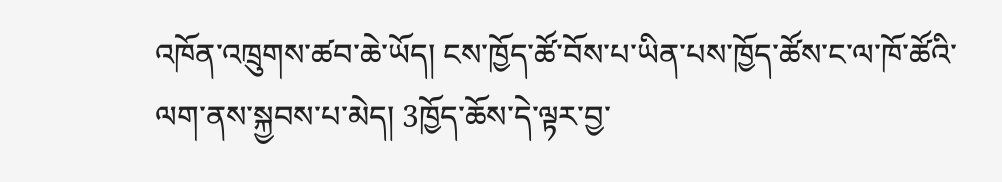འཁོན་འཁྲུགས་ཚབ་ཆེ་ཡོད། ངས་ཁྱོད་ཚོ་བོས་པ་ཡིན་པས་ཁྱོད་ཚོས་ང་ལ་ཁོ་ཚོའི་ལག་ནས་སྐྱབས་པ་མེད། 3ཁྱོད་ཆོས་དེ་ལྟར་བྱ་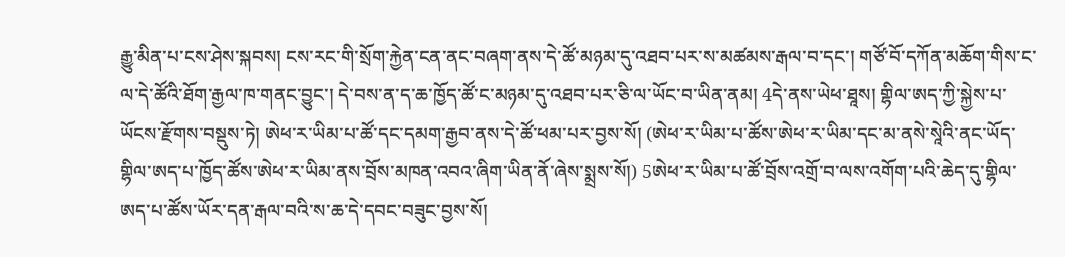རྒྱུ་མིན་པ་ངས་ཤེས་སྐབས། ངས་རང་གི་སྲོག་རྐྱེན་ངན་ནང་བཞག་ནས་དེ་ཚོ་མཉམ་དུ་འཐབ་པར་ས་མཚམས་རྒལ་བ་དང་། གཙོ་བོ་དཀོན་མཆོག་གིས་ང་ལ་དེ་ཚོའི་ཐོག་རྒྱལ་ཁ་གནང་བྱུང་། དེ་བས་ན་ད་ཆ་ཁྱོད་ཚོ་ང་མཉམ་དུ་འཐབ་པར་ཅི་ལ་ཡོང་བ་ཡིན་ནམ། 4དེ་ནས་ཡེཕ་ཐཱས། གྷིལ་ཨད་ཀྱི་སྐྱེས་པ་ཡོངས་རྫོགས་བསྡུས་ཏེ། ཨེཕ་ར་ཡིམ་པ་ཚོ་དང་དམག་རྒྱབ་ནས་དེ་ཚོ་ཕམ་པར་བྱས་སོ། (ཨེཕ་ར་ཡིམ་པ་ཚོས་ཨེཕ་ར་ཡིམ་དང་མ་ནསེ་སཱེའི་ནང་ཡོད་གྷིལ་ཨད་པ་ཁྱོད་ཚོས་ཨེཕ་ར་ཡིམ་ནས་བྲོས་མཁན་འབའ་ཞིག་ཡིན་ནོ་ཞེས་སྨྲས་སོ།) 5ཨེཕ་ར་ཡིམ་པ་ཚོ་བྲོས་འགྲོ་བ་ལས་འགོག་པའི་ཆེད་དུ་གྷིལ་ཨད་པ་ཚོས་ཡོར་དན་རྒལ་བའི་ས་ཆ་དེ་དབང་བཟུང་བྱས་སོ།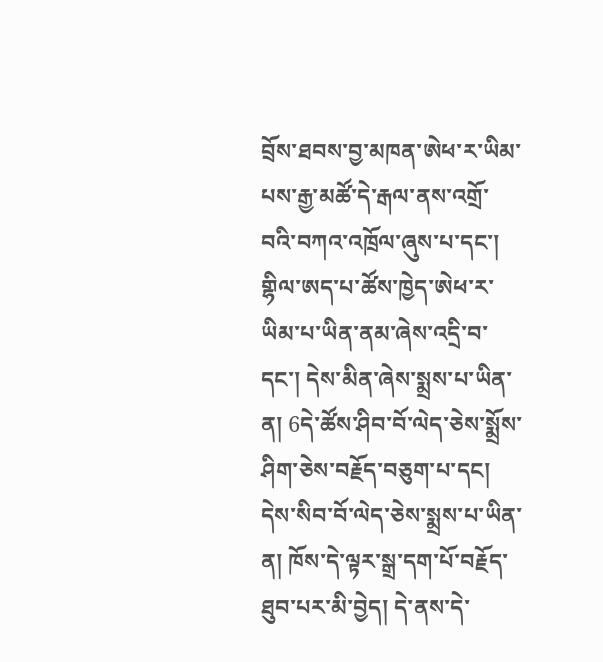བྲོས་ཐབས་བྱ་མཁན་ཨེཕ་ར་ཡིམ་པས་རྒྱ་མཚོ་དེ་རྒལ་ནས་འགྲོ་བའི་བཀའ་འཁྲོལ་ཞུས་པ་དང་། གྷིལ་ཨད་པ་ཚོས་ཁྱེད་ཨེཕ་ར་ཡིམ་པ་ཡིན་ནམ་ཞེས་འདྲི་བ་དང་། དེས་མིན་ཞེས་སྨྲས་པ་ཡིན་ན། 6དེ་ཚོས་ཤིབ་བོ་ལེད་ཅེས་སྨྲོས་ཤིག་ཅེས་བརྗོད་བཅུག་པ་དང། དེས་སིབ་བོ་ལེད་ཅེས་སྨྲས་པ་ཡིན་ན། ཁོས་དེ་ལྟར་སྒྲ་དག་པོ་བརྗོད་ཐུབ་པར་མི་བྱེད། དེ་ནས་དེ་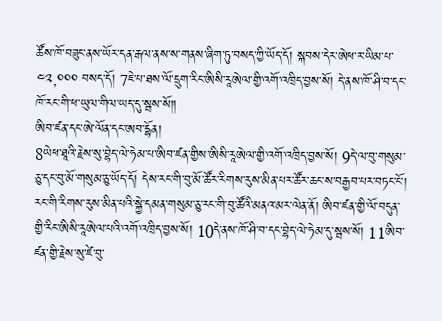ཚོས་ཁོ་བཟུང་ནས་ཡོར་དན་རྒལ་ནས་ས་གནས་ཞིག་ཏུ་བསད་ཀྱི་ཡོད་དོ། སྐབས་དེར་ཨེཕ་ར་ཡིམ་པ་ ༤༢,༠༠༠ བསད་དོ། 7ཇེ་པ་ཐས་ལོ་དྲུག་རིང་ཨིསི་རཱཨེལ་གྱི་འགོ་འཁྲིད་བྱས་སོ། དེ་ནས་ཁོ་ཤི་བ་དང་ཁོ་རང་གི་ཕ་ཡུལ་གིལ་ཡད་དུ་སྦས་སོ༎
ཨིབ་ཛན་དང་ཨེ་ལོན་དང་ཨབ་དྷོན།
8ཡེཕ་ཐཱའི་རྗེས་སུ་བྷེད་ལེ་ཧེམ་པ་ཨིབ་ཛན་གྱིས་ཨིསི་རཱཨེལ་གྱི་འགོ་འཁྲིད་བྱས་སོ། 9དེ་ལ་བུ་གསུམ་ཅུ་དང་བུ་མོ་གསུམ་ཅུ་ཡོད་དོ། དེས་རང་གི་བུ་མོ་ཚོར་རིགས་རུས་མིན་པར་ཚོར་ཆང་ས་བརྒྱབ་པར་བཏང་ངོ་། རང་གི་རིགས་རུས་མིན་པའི་སྐྱེ་དམན་གསུམ་ཅུ་རང་གི་བུ་ཚོའི་མནའ་མར་ལེན་ནོ། ཨིབ་ཛན་གྱི་ལོ་བདུན་གྱི་རིང་ཨིསི་རཱཨེལ་པའི་འགོ་འཁྲིད་བྱས་སོ། 10དེ་ནས་ཁོ་ཤི་བ་དང་བྷེད་ལེ་ཧེམ་དུ་སྦས་སོ། 11ཨིབ་ཛན་གྱི་རྗེས་སུ་ཛེ་བུ་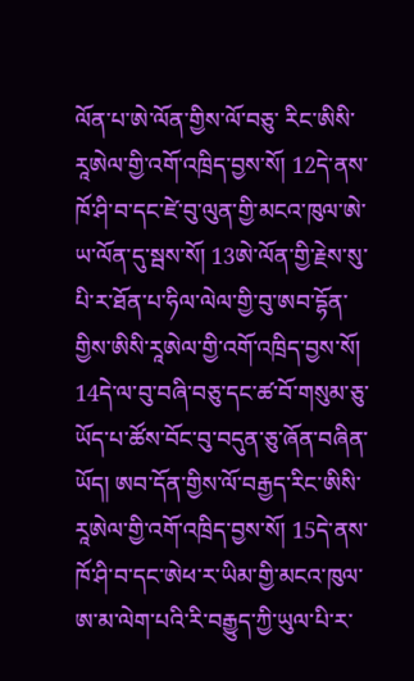ལོན་པ་ཨེ་ལོན་གྱིས་ལོ་བཅུ་ རིང་ཨིསི་རཱཨེལ་གྱི་འགོ་འཁྲིད་བྱས་སོ། 12དེ་ནས་ཁོ་ཤི་བ་དང་ཛེ་བུ་ལུན་གྱི་མངའ་ཁུལ་ཨེ་ཡ་ལོན་དུ་སྦས་སོ། 13ཨེ་ལོན་གྱི་རྗེས་སུ་པི་ར་ཐོན་པ་ཧིལ་ལེལ་གྱི་བུ་ཨབ་དྷོན་གྱིས་ཨིསི་རཱཨེལ་གྱི་འགོ་འཁྲིད་བྱས་སོ། 14དེ་ལ་བུ་བཞི་བཅུ་དང་ཚ་བོ་གསུམ་ཅུ་ཡོད་པ་ཚོས་བོང་བུ་བདུན་ཅུ་ཞོན་བཞིན་ཡོད། ཨབ་དོན་གྱིས་ལོ་བརྒྱད་རིང་ཨིསི་རཱཨེལ་གྱི་འགོ་འཁྲིད་བྱས་སོ། 15དེ་ནས་ཁོ་ཤི་བ་དང་ཨེཕ་ར་ཡིམ་གྱི་མངའ་ཁུལ་ཨ་མ་ལེག་པའི་རི་བརྒྱུད་ཀྱི་ཡུལ་པི་ར་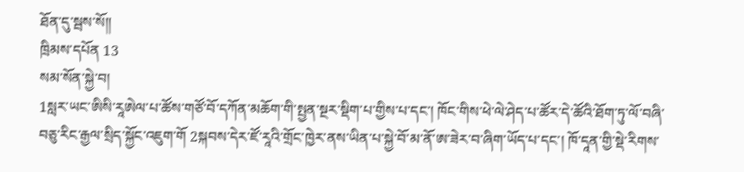ཐོན་དུ་སྦས་སོ༎
ཁྲིམས་དཔོན 13
སམ་སོན་སྐྱེ་བ།
1སླར་ཡང་ཨིསི་རཱཨེལ་པ་ཚོས་གཙོ་བོ་དཀོན་མཆོག་གི་སྤྱན་སྔར་སྡིག་པ་གྱིས་པ་དང་། ཁོང་གིས་ཕེ་ལེ་ཤེད་པ་ཚོར་དེ་ཚོའི་ཐོག་ཏུ་ལོ་བཞི་བཅུ་རིང་རྒྱལ་སྲིད་སྐྱོང་འཇུག་གོ 2སྐབས་དེར་ཛོ་རཱའི་གྲོང་ཁྱེར་ནས་ཡིན་པ་སྐྱེ་བོ་མ་ནོ་ཨ་ཟེར་བ་ཞིག་ཡོད་པ་དང་། ཁོ་དཱན་གྱི་སྡེ་རིགས་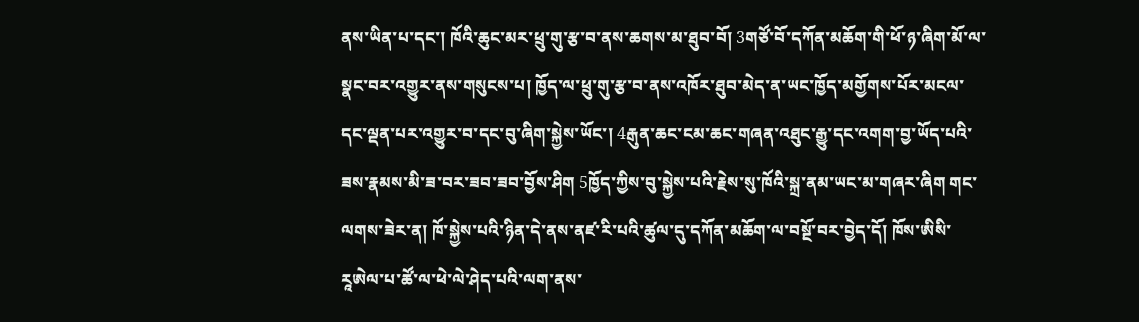ནས་ཡིན་པ་དང་། ཁོའི་ཆུང་མར་ཕྲུ་གུ་རྩ་བ་ནས་ཆགས་མ་ཐུབ་བོ། 3གཙོ་བོ་དཀོན་མཆོག་གི་ཕོ་ཉ་ཞིག་མོ་ལ་སྣང་བར་འགྱུར་ནས་གསུངས་པ། ཁྱོད་ལ་ཕྲུ་གུ་རྩ་བ་ནས་འཁོར་ཐུབ་མེད་ན་ཡང་ཁྱོད་མགྱོགས་པོར་མངལ་དང་ལྡན་པར་འགྱུར་བ་དང་བུ་ཞིག་སྐྱེས་ཡོང་། 4རྒུན་ཆང་ངམ་ཆང་གཞན་འཐུང་རྒྱུ་དང་འགག་བྱ་ཡོད་པའི་ཟས་རྣམས་མི་ཟ་བར་ཟབ་ཟབ་བྱོས་ཤིག 5ཁྱོད་ཀྱིས་བུ་སྐྱེས་པའི་རྗེས་སུ་ཁོའི་སྐྲ་ནམ་ཡང་མ་གཞར་ཞིག གང་ལགས་ཟེར་ན། ཁོ་སྐྱེས་པའི་ཉིན་དེ་ནས་ནཛ་རི་པའི་ཚུལ་དུ་དཀོན་མཆོག་ལ་བསྔོ་བར་བྱེད་དོ། ཁོས་ཨིསི་རཱཨེལ་པ་ཚོ་ལ་ཕེ་ལེ་ཤེད་པའི་ལག་ནས་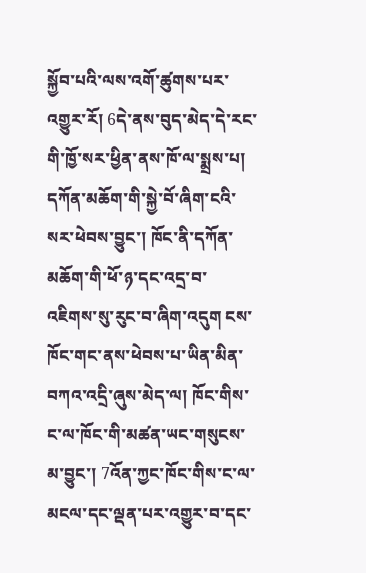སྐྱོབ་པའི་ལས་འགོ་ཚུགས་པར་འགྱུར་རོ། 6དེ་ནས་བུད་མེད་དེ་རང་གི་ཁྱོ་སར་ཕྱིན་ནས་ཁོ་ལ་སྨྲས་པ། དཀོན་མཆོག་གི་སྐྱེ་བོ་ཞིག་ངའི་སར་ཕེབས་བྱུང་། ཁོང་ནི་དཀོན་མཆོག་གི་ཕོ་ཉ་དང་འདྲ་བ་འཇིགས་སུ་རུང་བ་ཞིག་འདུག ངས་ཁོང་གང་ནས་ཕེབས་པ་ཡིན་མིན་བཀའ་འདྲི་ཞུས་མེད་ལ། ཁོང་གིས་ང་ལ་ཁོང་གི་མཚན་ཡང་གསུངས་མ་བྱུང་། 7འོན་ཀྱང་ཁོང་གིས་ང་ལ་མངལ་དང་ལྡན་པར་འགྱུར་བ་དང་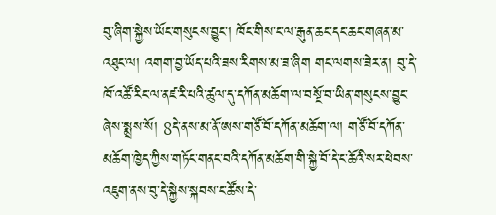བུ་ཞིག་སྐྱེས་ཡོང་གསུངས་བྱུང་། ཁོང་གིས་ང་ལ་རྒུན་ཆང་དང་ཆང་གཞན་མ་འཐུང་ལ། འགག་བྱ་ཡོད་པའི་ཟས་རིགས་མ་ཟ་ཞིག གང་ལགས་ཟེར་ན། བུ་དེ་ཁོ་འཚོ་རིང་ལ་ནཛ་རི་པའི་ཚུལ་དུ་དཀོན་མཆོག་ལ་བསྔོ་བ་ཡིན་གསུངས་བྱུང་ཞེས་སྨྲས་སོ། 8དེ་ནས་མ་ནོ་ཨས་གཙོ་བོ་དཀོན་མཆོག་ལ། གཙོ་བོ་དཀོན་མཆོག་ཁྱེད་ཀྱིས་གཏོང་གནང་བའི་དཀོན་མཆོག་གི་སྐྱེ་བོ་དེ་ང་ཆོའི་སར་ཕེབས་འཇུག་ནས་བུ་དེ་སྐྱེས་སྐབས་ང་ཚོས་དེ་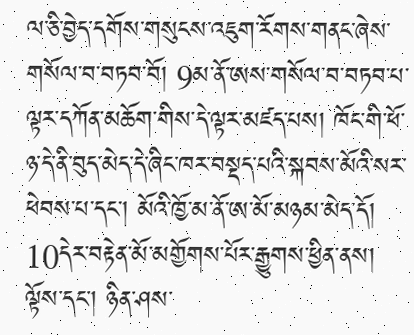ལ་ཅི་བྱེད་དགོས་གསུངས་འཇུག་རོགས་གནང་ཞེས་གསོལ་བ་བཏབ་བོ། 9མ་ནོ་ཨས་གསོལ་བ་བཏབ་པ་ལྟར་དཀོན་མཆོག་གིས་དེ་ལྟར་མཛད་པས། ཁོང་གི་ཕོ་ཉ་དེ་ནི་བུད་མེད་དེ་ཞིང་ཁར་བསྡད་པའི་སྐབས་མོའི་སར་ཕེབས་པ་དང་། མོའི་ཁྱོ་མ་ནོ་ཨ་མོ་མཉམ་མེད་དོ། 10དེར་བརྟེན་མོ་མགྱོགས་པོར་རྒྱུགས་ཕྱིན་ནས། ལྟོས་དང་། ཉིན་ཤས་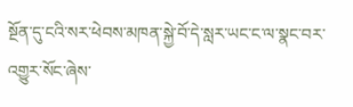སྔོན་དུ་ངའི་སར་ཕེབས་མཁན་སྐྱེ་བོ་དེ་སླར་ཡང་ང་ལ་སྣང་བར་འགྱུར་སོང་ཞེས་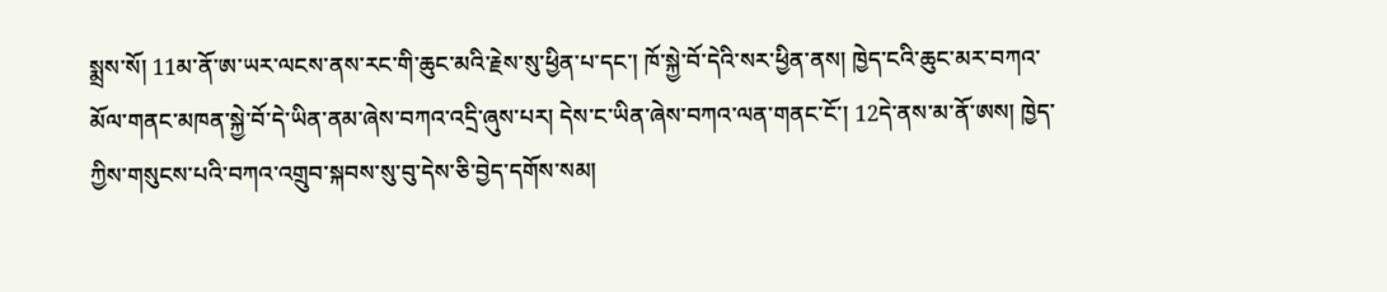སྨྲས་སོ། 11མ་ནོ་ཨ་ཡར་ལངས་ནས་རང་གི་ཆུང་མའི་རྗེས་སུ་ཕྱིན་པ་དང་། ཁོ་སྐྱེ་བོ་དེའི་སར་ཕྱིན་ནས། ཁྱེད་ངའི་ཆུང་མར་བཀའ་མོལ་གནང་མཁན་སྐྱེ་བོ་དེ་ཡིན་ནམ་ཞེས་བཀའ་འདྲི་ཞུས་པར། དེས་ང་ཡིན་ཞེས་བཀའ་ལན་གནང་ངོ་། 12དེ་ནས་མ་ནོ་ཨས། ཁྱེད་ཀྱིས་གསུངས་པའི་བཀའ་འགྲུབ་སྐབས་སུ་བུ་དེས་ཅི་བྱེད་དགོས་སམ།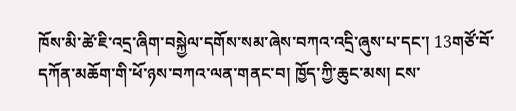ཁོས་མི་ཚེ་ཇི་འདྲ་ཞིག་བསྐྱེལ་དགོས་སམ་ཞེས་བཀའ་འདྲི་ཞུས་པ་དང་། 13གཙོ་བོ་དཀོན་མཆོག་གི་ཕོ་ཉས་བཀའ་ལན་གནང་བ། ཁྱོད་ཀྱི་ཆུང་མས། ངས་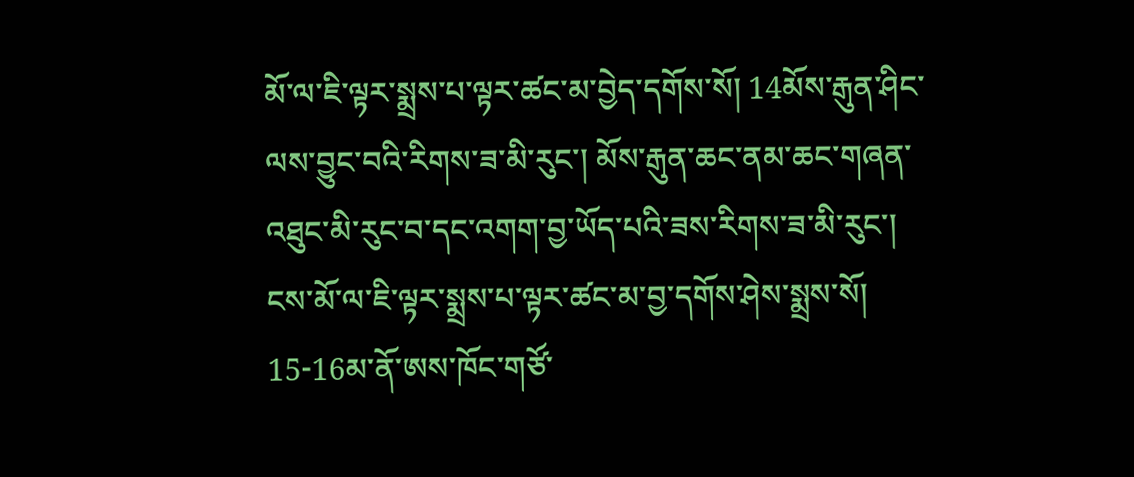མོ་ལ་ཇི་ལྟར་སྨྲས་པ་ལྟར་ཚང་མ་བྱེད་དགོས་སོ། 14མོས་རྒུན་ཤིང་ལས་བྱུང་བའི་རིགས་ཟ་མི་རུང་། མོས་རྒུན་ཆང་ནམ་ཆང་གཞན་འཐུང་མི་རུང་བ་དང་འགག་བྱ་ཡོད་པའི་ཟས་རིགས་ཟ་མི་རུང་། ངས་མོ་ལ་ཇི་ལྟར་སྨྲས་པ་ལྟར་ཚང་མ་བྱ་དགོས་ཤེས་སྨྲས་སོ། 15-16མ་ནོ་ཨས་ཁོང་གཙོ་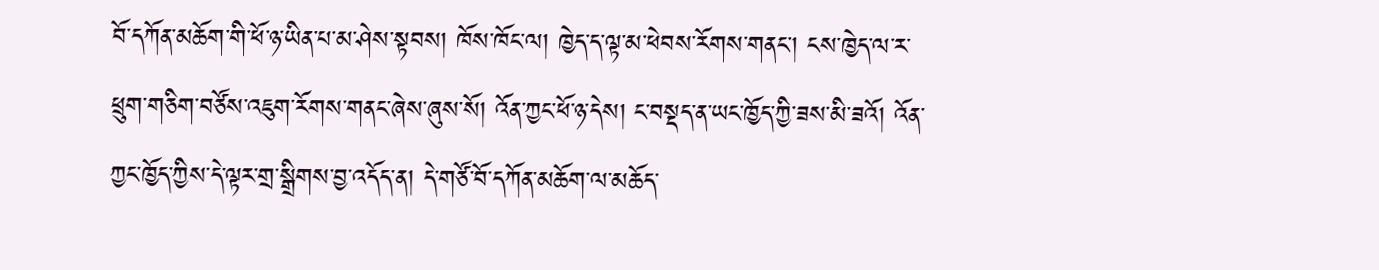བོ་དཀོན་མཆོག་གི་ཕོ་ཉ་ཡིན་པ་མ་ཤེས་སྟབས། ཁོས་ཁོང་ལ། ཁྱེད་ད་ལྟ་མ་ཕེབས་རོགས་གནང་། ངས་ཁྱེད་ལ་ར་ཕྲུག་གཅིག་བཙོས་འཇུག་རོགས་གནང་ཞེས་ཞུས་སོ། འོན་ཀྱང་ཕོ་ཉ་དེས། ང་བསྡད་ན་ཡང་ཁྱོད་ཀྱི་ཟས་མི་ཟའོ། འོན་ཀྱང་ཁྱོད་ཀྱིས་དེ་ལྟར་གྲ་སྒྲིགས་བྱ་འདོད་ན། དེ་གཙོ་བོ་དཀོན་མཆོག་ལ་མཆོད་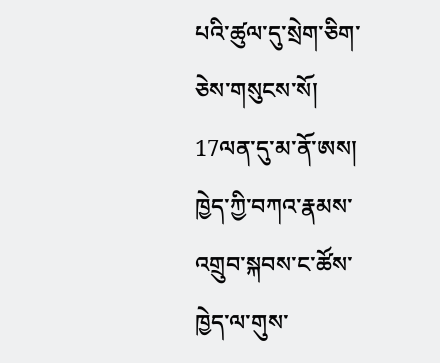པའི་ཚུལ་དུ་སྲེག་ཅིག་ཅེས་གསུངས་སོ། 17ལན་དུ་མ་ནོ་ཨས། ཁྱེད་ཀྱི་བཀའ་རྣམས་འགྲུབ་སྐབས་ང་ཚོས་ཁྱེད་ལ་གུས་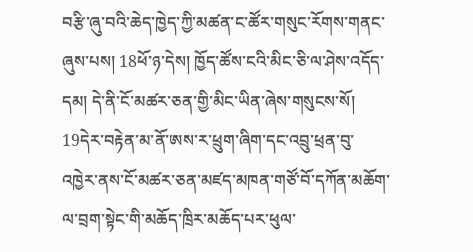བརྩི་ཞུ་བའི་ཆེད་ཁྱེད་ཀྱི་མཚན་ང་ཚོར་གསུང་རོགས་གནང་ཞུས་པས། 18ཕོ་ཉ་དེས། ཁྱོད་ཚོས་ངའི་མིང་ཅི་ལ་ཤེས་འདོད་དམ། དེ་ནི་ངོ་མཚར་ཅན་གྱི་མིང་ཡིན་ཞེས་གསུངས་སོ། 19དེར་བརྟེན་མ་ནོ་ཨས་ར་ཕྲུག་ཞིག་དང་འབྲུ་ཕྲན་བུ་འཁྱེར་ནས་ངོ་མཚར་ཅན་མཛད་མཁན་གཙོ་བོ་དཀོན་མཆོག་ལ་བྲག་སྟེང་གི་མཆོད་ཁྲིར་མཆོད་པར་ཕུལ་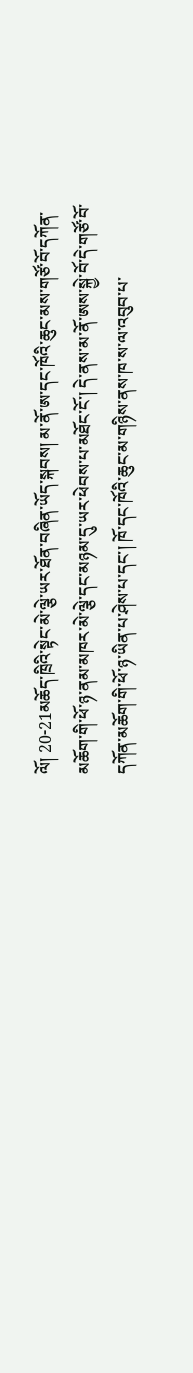ལོ། 20-21མཆོད་ཁྲིའི་སྟེང་མེ་ལྕེ་ཡར་ཐོན་བཞིན་ཡོད་སྐབས། མ་ནོ་ཨ་དང་ཁོའི་ཆུང་མས་གཙོ་བོ་དཀོན་མཆོག་གི་ཕོ་ཉ་ནམ་མཁར་མེ་ལྕེ་དང་མཉམ་དུ་ཡར་ཕེབས་པ་མཐོང་ངོ་། དེ་ནས་མ་ནོ་ཨས་སྐྱེ་བོ་དེ་གཙོ་བོ་དཀོན་མཆོག་གི་ཕོ་ཉ་ཡིན་པ་ཤེས་པ་དང་། ཁོ་དང་ཁོའི་ཆུང་མ་གཉིས་ནས་ཁ་ས་ལ་འབུབ་པ་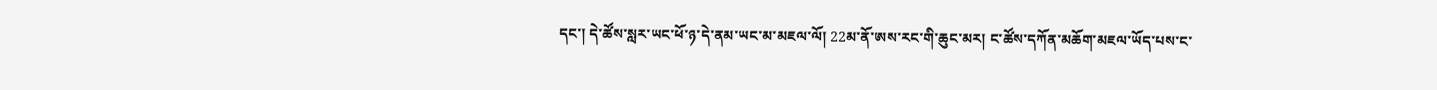དང་། དེ་ཚོས་སླར་ཡང་ཕོ་ཉ་དེ་ནམ་ཡང་མ་མཇལ་ལོ། 22མ་ནོ་ཨས་རང་གི་ཆུང་མར། ང་ཚོས་དཀོན་མཆོག་མཇལ་ཡོད་པས་ང་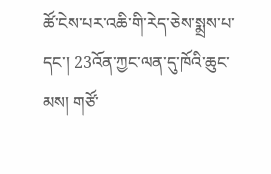ཚོ་ངེས་པར་འཆི་གི་རེད་ཅེས་སྨྲས་པ་དང་། 23འོན་ཀྱང་ལན་དུ་ཁོའི་ཆུང་མས། གཙོ་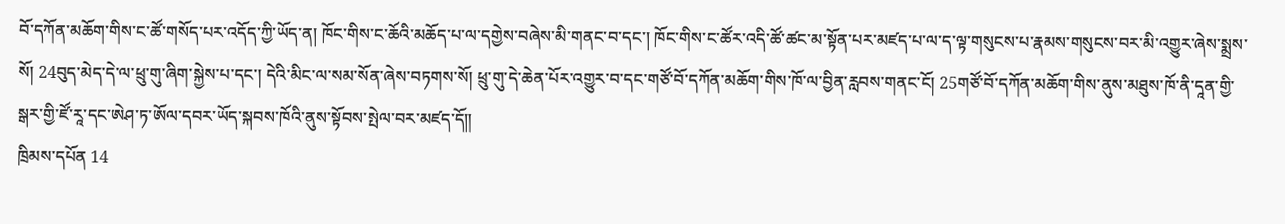བོ་དཀོན་མཆོག་གིས་ང་ཚོ་གསོད་པར་འདོད་ཀྱི་ཡོད་ན། ཁོང་གིས་ང་ཆོའི་མཆོད་པ་ལ་དགྱེས་བཞེས་མི་གནང་བ་དང་། ཁོང་གིས་ང་ཚོར་འདི་ཚོ་ཚང་མ་སྟོན་པར་མཛད་པ་ལ་ད་ལྟ་གསུངས་པ་རྣམས་གསུངས་བར་མི་འགྱུར་ཞེས་སྨྲས་སོ། 24བུད་མེད་དེ་ལ་ཕྲུ་གུ་ཞིག་སྐྱེས་པ་དང་། དེའི་མིང་ལ་སམ་སོན་ཞེས་བཏགས་སོ། ཕྲུ་གུ་དེ་ཆེན་པོར་འགྱུར་བ་དང་གཙོ་བོ་དཀོན་མཆོག་གིས་ཁོ་ལ་བྱིན་རླབས་གནང་ངོ། 25གཙོ་བོ་དཀོན་མཆོག་གིས་ནུས་མཐུས་ཁོ་ནི་དཱན་གྱི་སྒར་གྱི་ཛོ་རཱ་དང་ཨེཤ་ཏ་ཨོལ་དབར་ཡོད་སྐབས་ཁོའི་ནུས་སྟོབས་སྤེལ་བར་མཛད་དོ༎
ཁྲིམས་དཔོན 14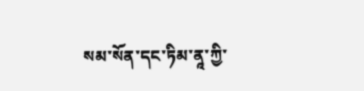སམ་སོན་དང་ཏིམ་ནཱ་ཀྱི་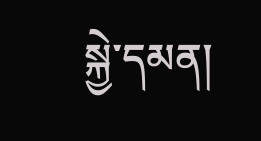སྐྱེ་དམན།